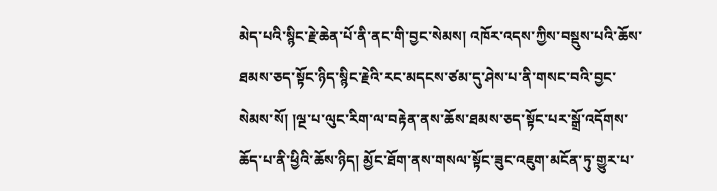མེད་པའི་སྙིང་རྗེ་ཆེན་པོ་ནི་ནང་གི་བྱང་སེམས། འཁོར་འདས་ཀྱིས་བསྡུས་པའི་ཆོས་ཐམས་ཅད་སྟོང་ཉིད་སྙིང་རྗེའི་རང་མདངས་ཙམ་དུ་ཤེས་པ་ནི་གསང་བའི་བྱང་སེམས་སོ། །ལྔ་པ་ལུང་རིག་ལ་བརྟེན་ནས་ཆོས་ཐམས་ཅད་སྟོང་པར་སྒྲོ་འདོགས་ཆོད་པ་ནི་ཕྱིའི་ཆོས་ཉིད། མྱོང་ཐོག་ནས་གསལ་སྟོང་ཟུང་འཇུག་མངོན་ཏུ་གྱུར་པ་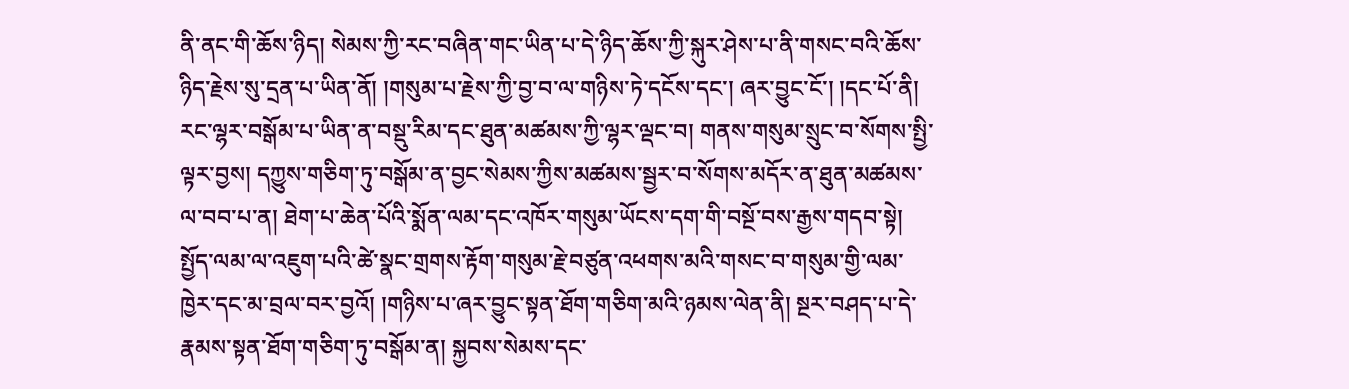ནི་ནང་གི་ཆོས་ཉིད། སེམས་ཀྱི་རང་བཞིན་གང་ཡིན་པ་དེ་ཉིད་ཆོས་ཀྱི་སྐུར་ཤེས་པ་ནི་གསང་བའི་ཆོས་ཉིད་རྗེས་སུ་དྲན་པ་ཡིན་ནོ། །གསུམ་པ་རྗེས་ཀྱི་བྱ་བ་ལ་གཉིས་ཏེ་དངོས་དང་། ཞར་བྱུང་ངོ་། །དང་པོ་ནི། རང་ལྷར་བསྒོམ་པ་ཡིན་ན་བསྡུ་རིམ་དང་ཐུན་མཚམས་ཀྱི་ལྷར་ལྡང་བ། གནས་གསུམ་སྲུང་བ་སོགས་སྤྱི་ལྟར་བྱས། དཀྱུས་གཅིག་ཏུ་བསྒོམ་ན་བྱང་སེམས་ཀྱིས་མཚམས་སྦྱར་བ་སོགས་མདོར་ན་ཐུན་མཚམས་ལ་བབ་པ་ན། ཐེག་པ་ཆེན་པོའི་སྨོན་ལམ་དང་འཁོར་གསུམ་ཡོངས་དག་གི་བསྔོ་བས་རྒྱས་གདབ་སྟེ། སྤྱོད་ལམ་ལ་འཇུག་པའི་ཚེ་སྣང་གྲགས་རྟོག་གསུམ་རྗེ་བཙུན་འཕགས་མའི་གསང་བ་གསུམ་གྱི་ལམ་ཁྱེར་དང་མ་བྲལ་བར་བྱའོ། །གཉིས་པ་ཞར་བྱུང་སྟན་ཐོག་གཅིག་མའི་ཉམས་ལེན་ནི། སྔར་བཤད་པ་དེ་རྣམས་སྟན་ཐོག་གཅིག་ཏུ་བསྒོམ་ན། སྐྱབས་སེམས་དང་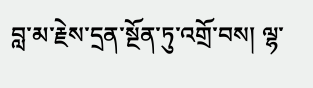བླ་མ་རྗེས་དྲན་སྔོན་ཏུ་འགྲོ་བས། ལྷ་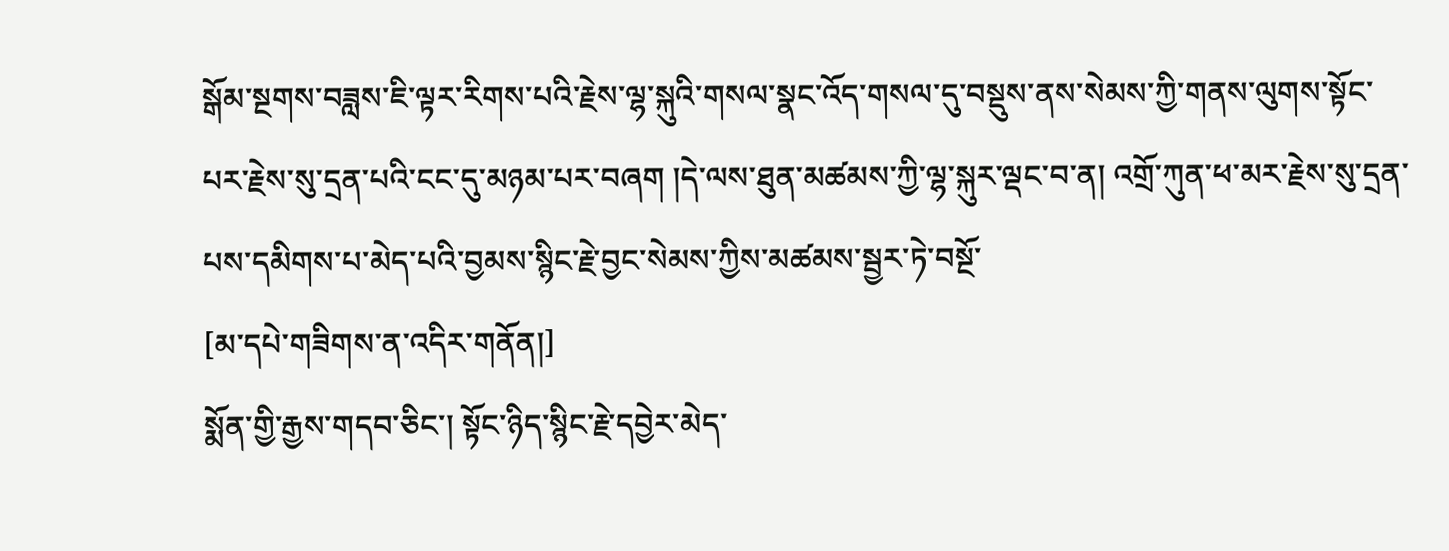སྒོམ་སྔགས་བཟླས་ཇི་ལྟར་རིགས་པའི་རྗེས་ལྷ་སྐུའི་གསལ་སྣང་འོད་གསལ་དུ་བསྡུས་ནས་སེམས་ཀྱི་གནས་ལུགས་སྟོང་པར་རྗེས་སུ་དྲན་པའི་ངང་དུ་མཉམ་པར་བཞག །དེ་ལས་ཐུན་མཚམས་ཀྱི་ལྷ་སྐུར་ལྡང་བ་ན། འགྲོ་ཀུན་ཕ་མར་རྗེས་སུ་དྲན་པས་དམིགས་པ་མེད་པའི་བྱམས་སྙིང་རྗེ་བྱང་སེམས་ཀྱིས་མཚམས་སྦྱར་ཏེ་བསྔོ་
[མ་དཔེ་གཟིགས་ན་འདིར་གནོན།]
སྨོན་གྱི་རྒྱས་གདབ་ཅིང་། སྟོང་ཉིད་སྙིང་རྗེ་དབྱེར་མེད་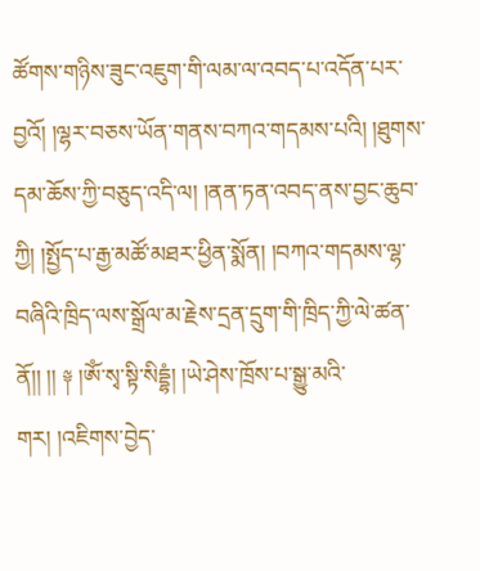ཚོགས་གཉིས་ཟུང་འཇུག་གི་ལམ་ལ་འབད་པ་འདོན་པར་བྱའོ། །ལྷར་བཅས་ཡོན་གནས་བཀའ་གདམས་པའི། །ཐུགས་དམ་ཆོས་ཀྱི་བཅུད་འདི་ལ། །ནན་ཏན་འབད་ནས་བྱང་ཆུབ་ཀྱི། །སྤྱོད་པ་རྒྱ་མཚོ་མཐར་ཕྱིན་སྨོན། །བཀའ་གདམས་ལྷ་བཞིའི་ཁྲིད་ལས་སྒྲོལ་མ་རྗེས་དྲན་དྲུག་གི་ཁྲིད་ཀྱི་ལེ་ཚན་ནོ།། །། ༈ །ཨོཾ་སྭ་སྟི་སིདྡྷཾ། །ཡེ་ཤེས་ཁྲོས་པ་སྒྱུ་མའི་གར། །འཇིགས་བྱེད་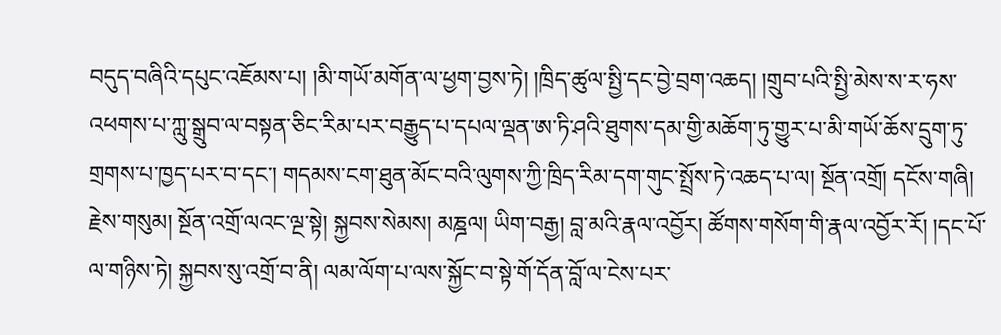བདུད་བཞིའི་དཔུང་འཇོམས་པ། །མི་གཡོ་མགོན་ལ་ཕྱག་བྱས་ཏེ། །ཁྲིད་ཚུལ་སྤྱི་དང་བྱེ་བྲག་འཆད། །གྲུབ་པའི་སྤྱི་མེས་ས་ར་ཧས་འཕགས་པ་ཀླུ་སྒྲུབ་ལ་བསྟན་ཅིང་རིམ་པར་བརྒྱུད་པ་དཔལ་ལྡན་ཨ་ཏི་ཤའི་ཐུགས་དམ་གྱི་མཆོག་ཏུ་གྱུར་པ་མི་གཡོ་ཆོས་དྲུག་ཏུ་གྲགས་པ་ཁྱད་པར་བ་དང་། གདམས་ངག་ཐུན་མོང་བའི་ལུགས་ཀྱི་ཁྲིད་རིམ་དག་གུང་སྤྲོས་ཏེ་འཆད་པ་ལ། སྔོན་འགྲོ། དངོས་གཞི། རྗེས་གསུམ། སྔོན་འགྲོ་ལའང་ལྔ་སྟེ། སྐྱབས་སེམས། མཎྜལ། ཡིག་བརྒྱ། བླ་མའི་རྣལ་འབྱོར། ཚོགས་གསོག་གི་རྣལ་འབྱོར་རོ། །དང་པོ་ལ་གཉིས་ཏེ། སྐྱབས་སུ་འགྲོ་བ་ནི། ལམ་ལོག་པ་ལས་སྐྱོང་བ་སྟེ་གོ་དོན་བློ་ལ་ངེས་པར་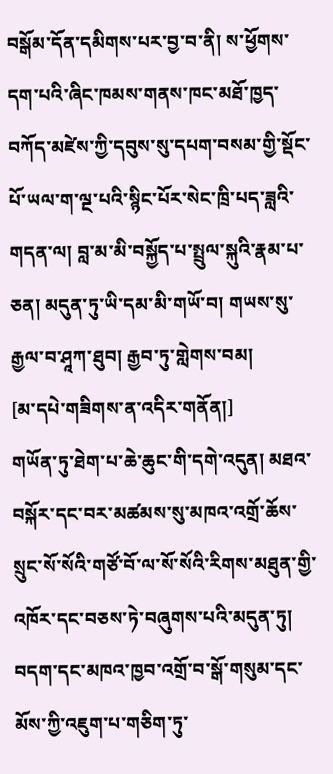བསྒོམ་དོན་དམིགས་པར་བྱ་བ་ནི། ས་ཕྱོགས་དག་པའི་ཞིང་ཁམས་གནས་ཁང་མཐོ་ཁྱད་བཀོད་མཛེས་ཀྱི་དབུས་སུ་དཔག་བསམ་གྱི་སྡོང་པོ་ཡལ་ག་ལྔ་པའི་སྙིང་པོར་སེང་ཁྲི་པད་ཟླའི་གདན་ལ། བླ་མ་མི་བསྐྱོད་པ་སྤྲུལ་སྐུའི་རྣམ་པ་ཅན། མདུན་ཏུ་ཡི་དམ་མི་གཡོ་བ། གཡས་སུ་རྒྱལ་བ་ཤཱཀ་ཐུབ། རྒྱབ་ཏུ་གླེགས་བམ།
[མ་དཔེ་གཟིགས་ན་འདིར་གནོན།]
གཡོན་ཏུ་ཐེག་པ་ཆེ་ཆུང་གི་དགེ་འདུན། མཐའ་བསྐོར་དང་བར་མཚམས་སུ་མཁའ་འགྲོ་ཆོས་སྲུང་སོ་སོའི་གཙོ་བོ་ལ་སོ་སོའི་རིགས་མཐུན་གྱི་འཁོར་དང་བཅས་ཏེ་བཞུགས་པའི་མདུན་ཏུ། བདག་དང་མཁའ་ཁྱབ་འགྲོ་བ་སྒོ་གསུམ་དང་མོས་ཀྱི་འཇུག་པ་གཅིག་ཏུ་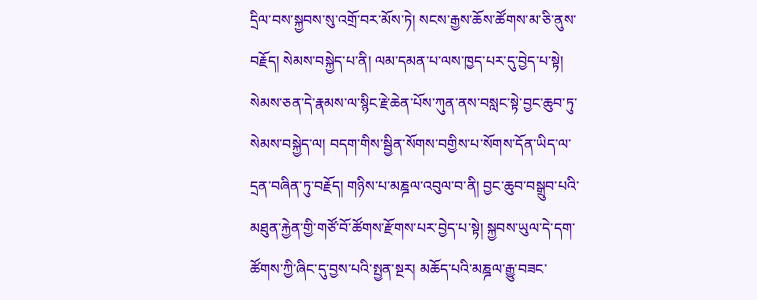དྲིལ་བས་སྐྱབས་སུ་འགྲོ་བར་མོས་ཏེ། སངས་རྒྱས་ཆོས་ཚོགས་མ་ཅི་ནུས་བརྗོད། སེམས་བསྐྱེད་པ་ནི། ལམ་དམན་པ་ལས་ཁྱད་པར་དུ་བྱེད་པ་སྟེ། སེམས་ཅན་དེ་རྣམས་ལ་སྙིང་རྗེ་ཆེན་པོས་ཀུན་ནས་བསླང་སྟེ་བྱང་ཆུབ་ཏུ་སེམས་བསྐྱེད་ལ། བདག་གིས་སྦྱིན་སོགས་བགྱིས་པ་སོགས་དོན་ཡིད་ལ་དྲན་བཞིན་ཏུ་བརྗོད། གཉིས་པ་མཎྜལ་འབུལ་བ་ནི། བྱང་ཆུབ་བསྒྲུབ་པའི་མཐུན་རྐྱེན་གྱི་གཙོ་བོ་ཚོགས་རྫོགས་པར་བྱེད་པ་སྟེ། སྐྱབས་ཡུལ་དེ་དག་ཚོགས་ཀྱི་ཞིང་དུ་བྱས་པའི་སྤྱན་སྔར། མཆོད་པའི་མཎྜལ་རྒྱུ་བཟང་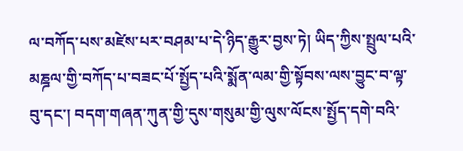ལ་བཀོད་པས་མཛེས་པར་བཤམ་པ་དེ་ཉིད་རྒྱུར་བྱས་ཏེ། ཡིད་ཀྱིས་སྤྲུལ་པའི་མཎྜལ་གྱི་བཀོད་པ་བཟང་པོ་སྤྱོད་པའི་སྨོན་ལམ་གྱི་སྟོབས་ལས་བྱུང་བ་ལྟ་བུ་དང་། བདག་གཞན་ཀུན་གྱི་དུས་གསུམ་གྱི་ལུས་ལོངས་སྤྱོད་དགེ་བའི་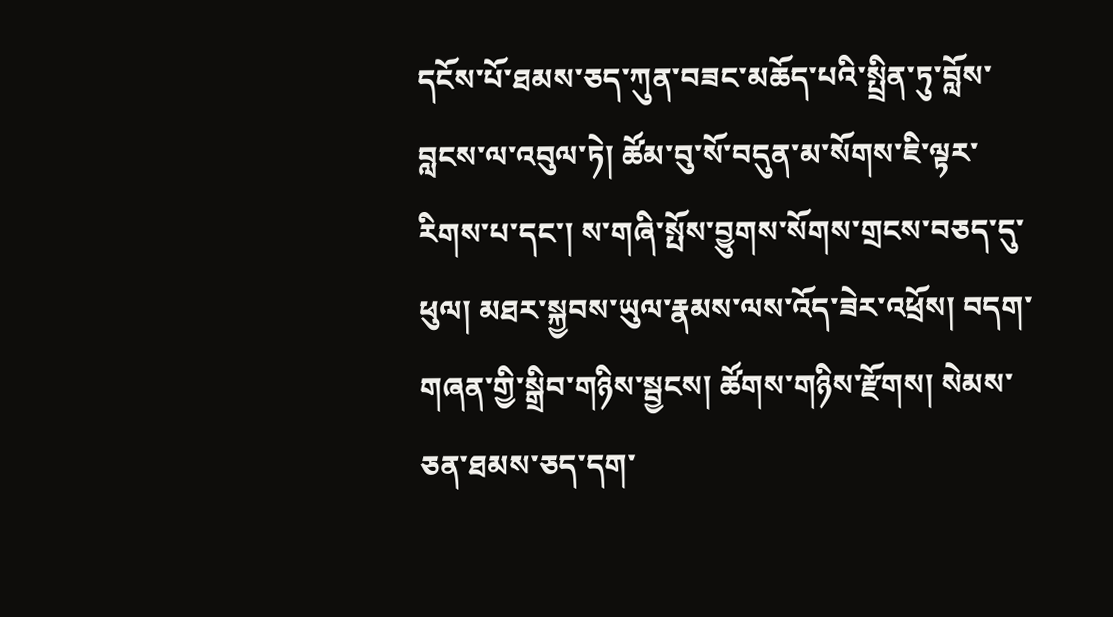དངོས་པོ་ཐམས་ཅད་ཀུན་བཟང་མཆོད་པའི་སྤྲིན་ཏུ་བློས་བླངས་ལ་འབུལ་ཏེ། ཚོམ་བུ་སོ་བདུན་མ་སོགས་ཇི་ལྟར་རིགས་པ་དང་། ས་གཞི་སྤོས་བྱུགས་སོགས་གྲངས་བཅད་དུ་ཕུལ། མཐར་སྐྱབས་ཡུལ་རྣམས་ལས་འོད་ཟེར་འཕྲོས། བདག་གཞན་གྱི་སྒྲིབ་གཉིས་སྦྱངས། ཚོགས་གཉིས་རྫོགས། སེམས་ཅན་ཐམས་ཅད་དག་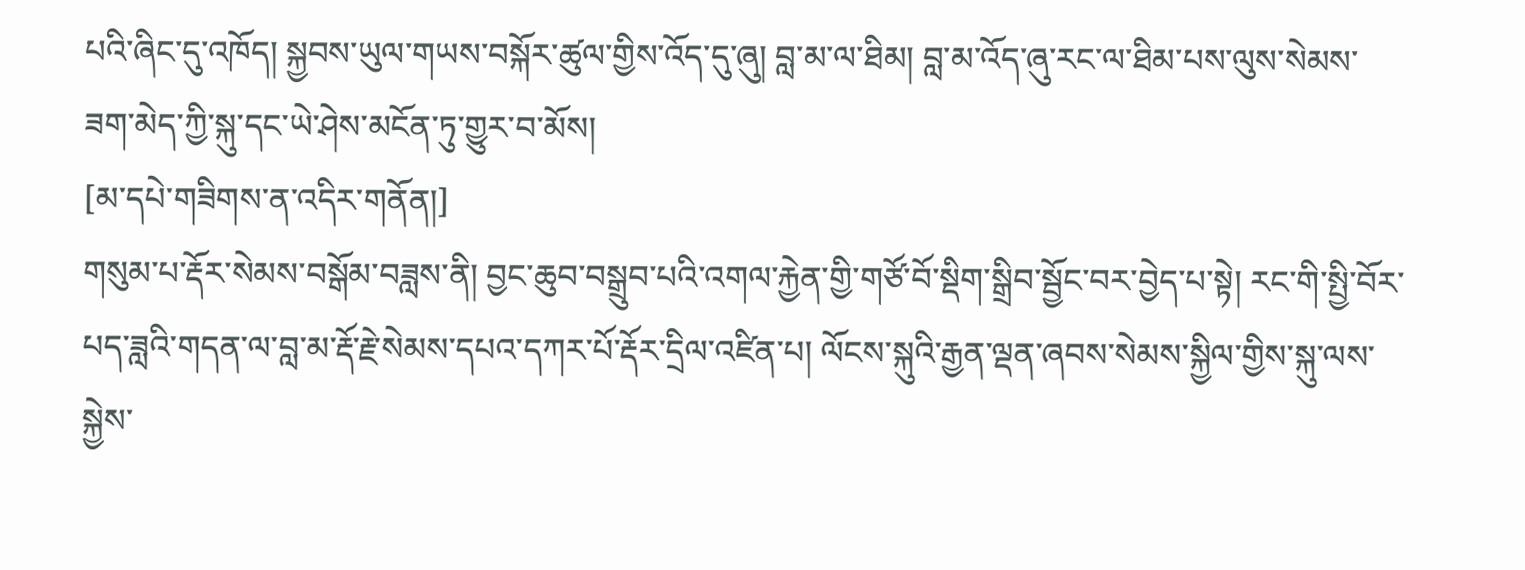པའི་ཞིང་དུ་འཁོད། སྐྱབས་ཡུལ་གཡས་བསྐོར་ཚུལ་གྱིས་འོད་དུ་ཞུ། བླ་མ་ལ་ཐིམ། བླ་མ་འོད་ཞུ་རང་ལ་ཐིམ་པས་ལུས་སེམས་ཟག་མེད་ཀྱི་སྐུ་དང་ཡེ་ཤེས་མངོན་ཏུ་གྱུར་བ་མོས།
[མ་དཔེ་གཟིགས་ན་འདིར་གནོན།]
གསུམ་པ་རྡོར་སེམས་བསྒོམ་བཟླས་ནི། བྱང་ཆུབ་བསྒྲུབ་པའི་འགལ་རྐྱེན་གྱི་གཙོ་བོ་སྡིག་སྒྲིབ་སྦྱོང་བར་བྱེད་པ་སྟེ། རང་གི་སྤྱི་བོར་པད་ཟླའི་གདན་ལ་བླ་མ་རྡོ་རྗེ་སེམས་དཔའ་དཀར་པོ་རྡོར་དྲིལ་འཛིན་པ། ལོངས་སྐུའི་རྒྱན་ལྡན་ཞབས་སེམས་སྐྱིལ་གྱིས་སྐུ་ལས་སྐྱེས་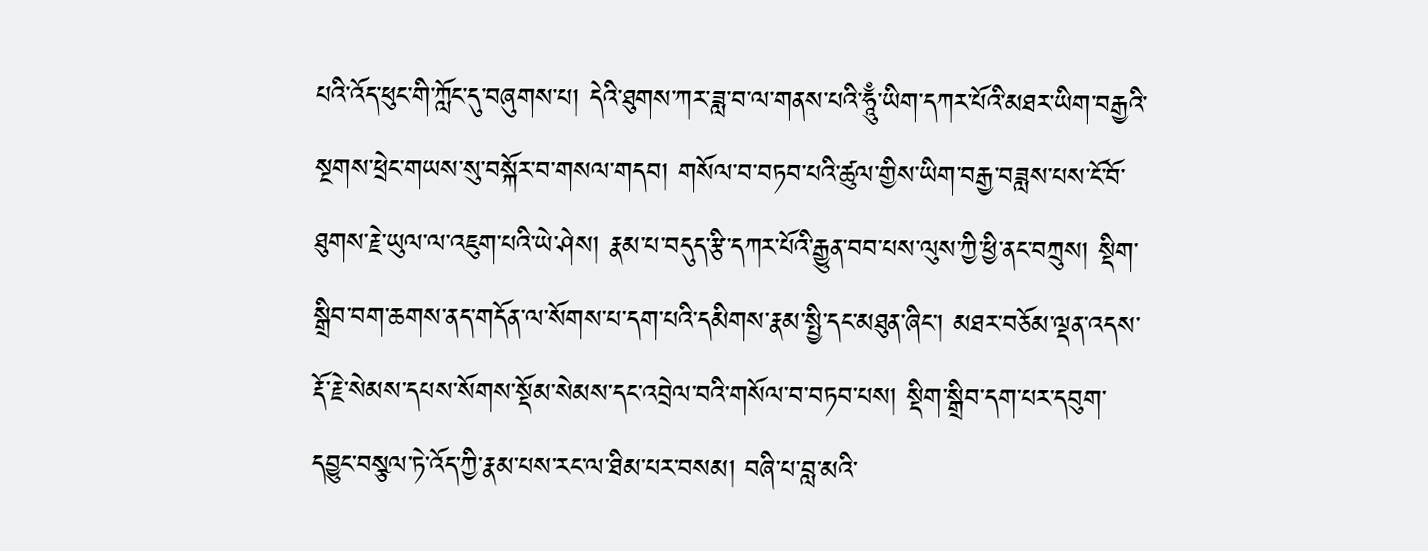པའི་འོད་ཕུང་གི་ཀློང་དུ་བཞུགས་པ། དེའི་ཐུགས་ཀར་ཟླ་བ་ལ་གནས་པའི་ཧཱུྃ་ཡིག་དཀར་པོའི་མཐར་ཡིག་བརྒྱའི་སྔགས་ཕྲེང་གཡས་སུ་བསྐོར་བ་གསལ་གདབ། གསོལ་བ་བཏབ་པའི་ཚུལ་གྱིས་ཡིག་བརྒྱ་བཟླས་པས་ངོ་བོ་ཐུགས་རྗེ་ཡུལ་ལ་འཇུག་པའི་ཡེ་ཤེས། རྣམ་པ་བདུད་རྩི་དཀར་པོའི་རྒྱུན་བབ་པས་ལུས་ཀྱི་ཕྱི་ནང་བཀྲུས། སྡིག་སྒྲིབ་བག་ཆགས་ནད་གདོན་ལ་སོགས་པ་དག་པའི་དམིགས་རྣམ་སྤྱི་དང་མཐུན་ཞིང་། མཐར་བཅོམ་ལྡན་འདས་རྡོ་རྗེ་སེམས་དཔས་སོགས་སྡོམ་སེམས་དང་འབྲེལ་བའི་གསོལ་བ་བཏབ་པས། སྡིག་སྒྲིབ་དག་པར་དབུག་དབྱུང་བསྩལ་ཏེ་འོད་ཀྱི་རྣམ་པས་རང་ལ་ཐིམ་པར་བསམ། བཞི་པ་བླ་མའི་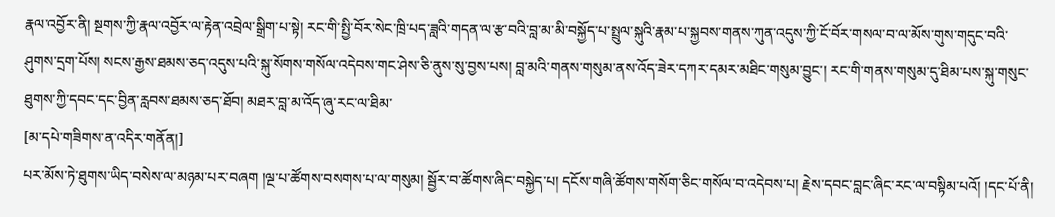རྣལ་འབྱོར་ནི། སྔགས་ཀྱི་རྣལ་འབྱོར་ལ་རྟེན་འབྲེལ་སྒྲིག་པ་སྟེ། རང་གི་སྤྱི་བོར་སེང་ཁྲི་པད་ཟླའི་གདན་ལ་རྩ་བའི་བླ་མ་མི་བསྐྱོད་པ་སྤྲུལ་སྐུའི་རྣམ་པ་སྐྱབས་གནས་ཀུན་འདུས་ཀྱི་ངོ་བོར་གསལ་བ་ལ་མོས་གུས་གདུང་བའི་ཤུགས་དྲག་པོས། སངས་རྒྱས་ཐམས་ཅད་འདུས་པའི་སྐུ་སོགས་གསོལ་འདེབས་གང་ཤེས་ཅི་ནུས་སུ་བྱས་པས། བླ་མའི་གནས་གསུམ་ནས་འོད་ཟེར་དཀར་དམར་མཐིང་གསུམ་བྱུང་། རང་གི་གནས་གསུམ་དུ་ཐིམ་པས་སྐུ་གསུང་ཐུགས་ཀྱི་དབང་དང་བྱིན་རླབས་ཐམས་ཅད་ཐོབ། མཐར་བླ་མ་འོད་ཞུ་རང་ལ་ཐིམ་
[མ་དཔེ་གཟིགས་ན་འདིར་གནོན།]
པར་མོས་ཏེ་ཐུགས་ཡིད་བསེས་ལ་མཉམ་པར་བཞག །ལྔ་པ་ཚོགས་བསགས་པ་ལ་གསུམ། སྦྱོར་བ་ཚོགས་ཞིང་བསྐྱེད་པ། དངོས་གཞི་ཚོགས་གསོག་ཅིང་གསོལ་བ་འདེབས་པ། རྗེས་དབང་བླང་ཞིང་རང་ལ་བསྟིམ་པའོ། །དང་པོ་ནི།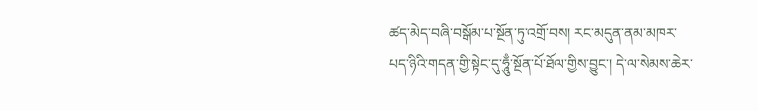ཚད་མེད་བཞི་བསྒོམ་པ་སྔོན་ཏུ་འགྲོ་བས། རང་མདུན་ནམ་མཁར་པད་ཉིའི་གདན་གྱི་སྟེང་དུ་ཧཱུྃ་སྔོན་པོ་ཐོལ་གྱིས་བྱུང་། དེ་ལ་སེམས་ཆེར་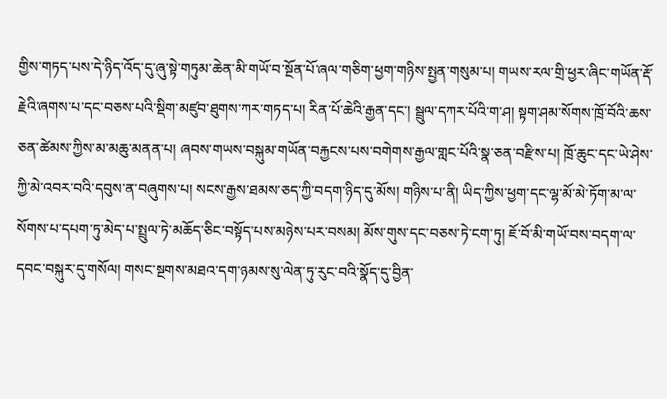གྱིས་གཏད་པས་དེ་ཉིད་འོད་དུ་ཞུ་སྟེ་གཏུམ་ཆེན་མི་གཡོ་བ་སྔོན་པོ་ཞལ་གཅིག་ཕྱག་གཉིས་སྤྱན་གསུམ་པ། གཡས་རལ་གྲི་ཕྱར་ཞིང་གཡོན་རྡོ་རྗེའི་ཞགས་པ་དང་བཅས་པའི་སྡིག་མཛུབ་ཐུགས་ཀར་གཏད་པ། རིན་པོ་ཆེའི་རྒྱན་དང་། སྦྲུལ་དཀར་པོའི་ག་ཤ། སྟག་ཤམ་སོགས་ཁྲོ་བོའི་ཆས་ཅན་ཚེམས་ཀྱིས་མ་མཆུ་མནན་པ། ཞབས་གཡས་བསྐུམ་གཡོན་བརྐྱངས་པས་བགེགས་རྒྱལ་གླང་པོའི་སྣ་ཅན་བརྫིས་པ། ཁྲོ་ཆུང་དང་ཡེ་ཤེས་ཀྱི་མེ་འབར་བའི་དབུས་ན་བཞུགས་པ། སངས་རྒྱས་ཐམས་ཅད་ཀྱི་བདག་ཉིད་དུ་མོས། གཉིས་པ་ནི། ཡིད་ཀྱིས་ཕྱག་དང་ལྷ་མོ་མེ་ཏོག་མ་ལ་སོགས་པ་དཔག་ཏུ་མེད་པ་སྤྲུལ་ཏེ་མཆོད་ཅིང་བསྟོད་པས་མཉེས་པར་བསམ། མོས་གུས་དང་བཅས་ཏེ་ངག་ཏུ། ཇོ་བོ་མི་གཡོ་བས་བདག་ལ་དབང་བསྐུར་དུ་གསོལ། གསང་སྔགས་མཐའ་དག་ཉམས་སུ་ལེན་ཏུ་རུང་བའི་སྣོད་དུ་བྱིན་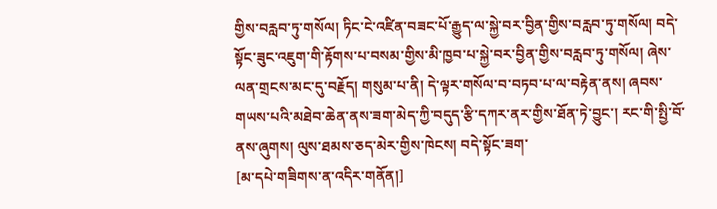གྱིས་བརླབ་ཏུ་གསོལ། ཏིང་ངེ་འཛིན་བཟང་པོ་རྒྱུད་ལ་སྐྱེ་བར་བྱིན་གྱིས་བརླབ་ཏུ་གསོལ། བདེ་སྟོང་ཟུང་འཇུག་གི་རྟོགས་པ་བསམ་གྱིས་མི་ཁྱབ་པ་སྐྱེ་བར་བྱིན་གྱིས་བརླབ་ཏུ་གསོལ། ཞེས་ལན་གྲངས་མང་དུ་བརྗོད། གསུམ་པ་ནི། དེ་ལྟར་གསོལ་བ་བཏབ་པ་ལ་བརྟེན་ནས། ཞབས་གཡས་པའི་མཐེབ་ཆེན་ནས་ཟག་མེད་ཀྱི་བདུད་རྩི་དཀར་ནར་གྱིས་ཐོན་ཏེ་བྱུང་། རང་གི་སྤྱི་བོ་ནས་ཞུགས། ལུས་ཐམས་ཅད་མེར་གྱིས་ཁེངས། བདེ་སྟོང་ཟག་
[མ་དཔེ་གཟིགས་ན་འདིར་གནོན།]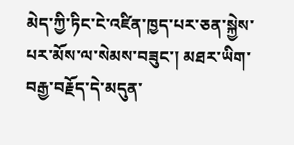མེད་ཀྱི་ཏིང་ངེ་འཛིན་ཁྱད་པར་ཅན་སྐྱེས་པར་མོས་ལ་སེམས་བཟུང་། མཐར་ཡིག་བརྒྱ་བརྗོད་དེ་མདུན་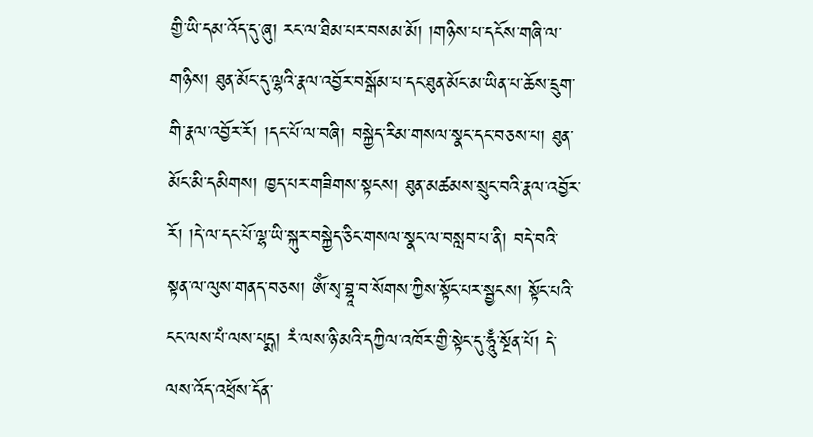གྱི་ཡི་དམ་འོད་དུ་ཞུ། རང་ལ་ཐིམ་པར་བསམ་མོ། །གཉིས་པ་དངོས་གཞི་ལ་གཉིས། ཐུན་མོང་དུ་ལྷའི་རྣལ་འབྱོར་བསྒོམ་པ་དང་ཐུན་མོང་མ་ཡིན་པ་ཆོས་དྲུག་གི་རྣལ་འབྱོར་རོ། །དང་པོ་ལ་བཞི། བསྐྱེད་རིམ་གསལ་སྣང་དང་བཅས་པ། ཐུན་མོང་མི་དམིགས། ཁྱད་པར་གཟིགས་སྟངས། ཐུན་མཚམས་སྲུང་བའི་རྣལ་འབྱོར་རོ། །དེ་ལ་དང་པོ་ལྷ་ཡི་སྐུར་བསྐྱེད་ཅིང་གསལ་སྣང་ལ་བསླབ་པ་ནི། བདེ་བའི་སྟན་ལ་ལུས་གནད་བཅས། ཨོཾ་སྭ་བྷཱ་བ་སོགས་ཀྱིས་སྟོང་པར་སྦྱངས། སྟོང་པའི་ངང་ལས་པཾ་ལས་པདྨ། རཾ་ལས་ཉི་མའི་དཀྱིལ་འཁོར་གྱི་སྟེང་དུ་ཧཱུྃ་སྔོན་པོ། དེ་ལས་འོད་འཕྲོས་དོན་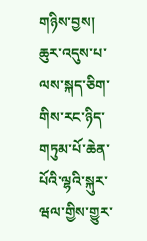གཉིས་བྱས། ཆུར་འདུས་པ་ལས་སྐད་ཅིག་གིས་རང་ཉིད་གཏུམ་པོ་ཆེན་པོའི་ལྷའི་སྐུར་ཝལ་གྱིས་གྱུར་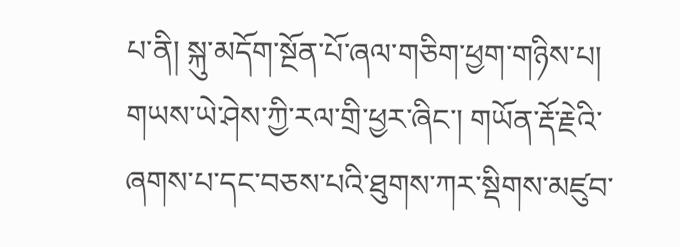པ་ནི། སྐུ་མདོག་སྔོན་པོ་ཞལ་གཅིག་ཕྱག་གཉིས་པ། གཡས་ཡེ་ཤེས་ཀྱི་རལ་གྲི་ཕྱར་ཞིང་། གཡོན་རྡོ་རྗེའི་ཞགས་པ་དང་བཅས་པའི་ཐུགས་ཀར་སྡིགས་མཛུབ་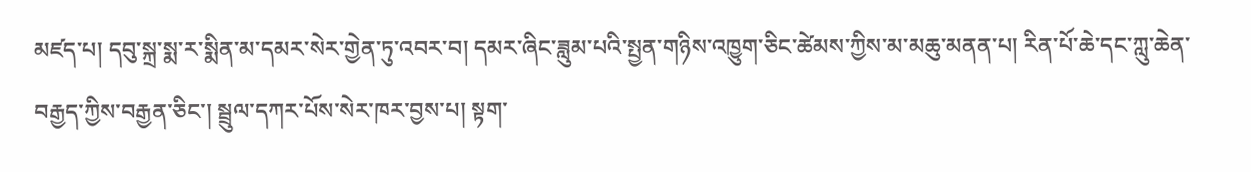མཛད་པ། དབུ་སྐྲ་སྨ་ར་སྨིན་མ་དམར་སེར་གྱེན་ཏུ་འབར་བ། དམར་ཞིང་ཟླུམ་པའི་སྤྱན་གཉིས་འཁྱུག་ཅིང་ཚེམས་ཀྱིས་མ་མཆུ་མནན་པ། རིན་པོ་ཆེ་དང་ཀླུ་ཆེན་བརྒྱད་ཀྱིས་བརྒྱན་ཅིང་། སྦྲུལ་དཀར་པོས་སེར་ཁར་བྱས་པ། སྟག་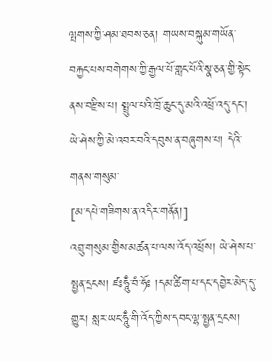ལྤགས་ཀྱི་ཤམ་ཐབས་ཅན། གཡས་བསྐུམ་གཡོན་བརྐྱང་པས་བགེགས་ཀྱི་རྒྱལ་པོ་གླང་པོའི་སྣ་ཅན་གྱི་སྟེང་ནས་བརྫིས་པ། སྤྲུལ་པའི་ཁྲོ་ཆུང་དུ་མའི་འཕྲོ་འདུ་དང་། ཡེ་ཤེས་ཀྱི་མེ་འབར་བའི་དབུས་ན་བཞུགས་པ། དེའི་གནས་གསུམ་
[མ་དཔེ་གཟིགས་ན་འདིར་གནོན།]
འབྲུ་གསུམ་གྱིས་མཚན་པ་ལས་འོད་འཕྲོས། ཡེ་ཤེས་པ་སྤྱན་དྲངས། ཛཿཧཱུྃ་བཾ་ཧོཿ །དམ་ཚིག་པ་དང་དབྱེར་མེད་དུ་གྱུར། སླར་ཡང་ཧཱུྃ་གི་འོད་ཀྱིས་དབང་ལྷ་སྤྱན་དྲངས།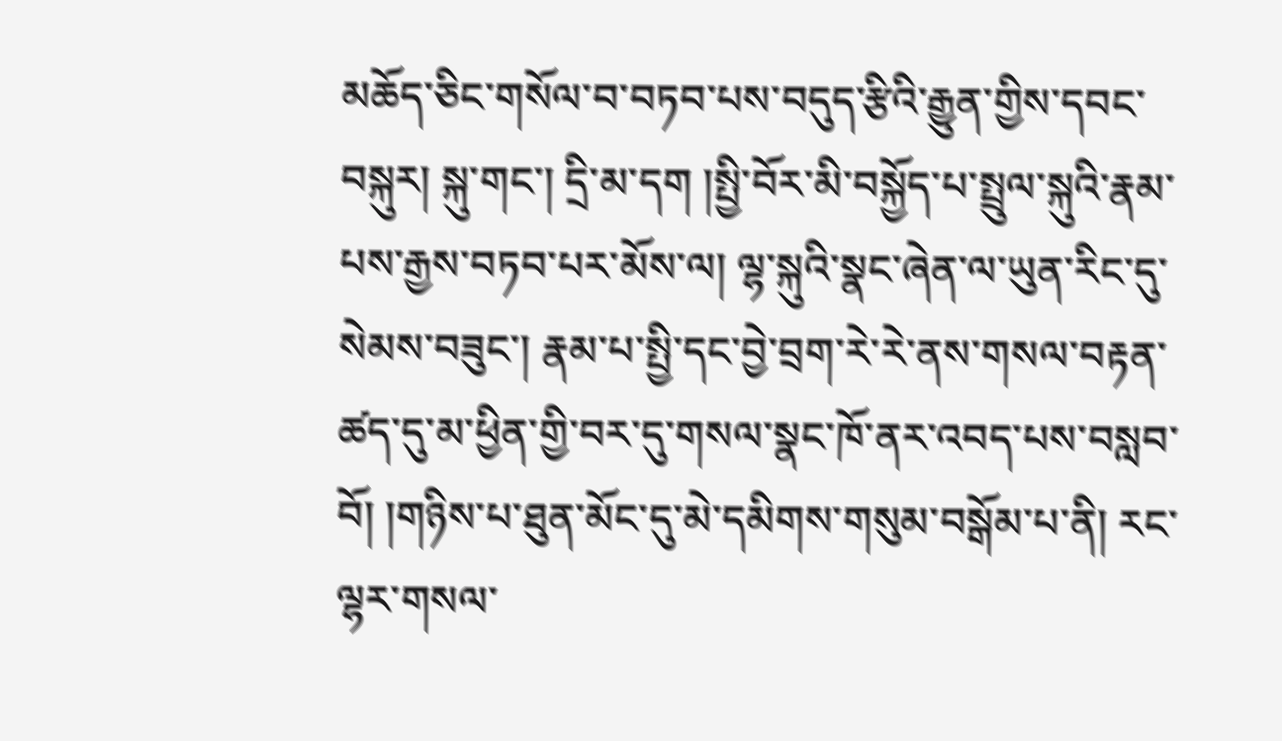མཆོད་ཅིང་གསོལ་བ་བཏབ་པས་བདུད་རྩིའི་རྒྱུན་གྱིས་དབང་བསྐུར། སྐུ་གང་། དྲི་མ་དག །སྤྱི་བོར་མི་བསྐྱོད་པ་སྤྲུལ་སྐུའི་རྣམ་པས་རྒྱས་བཏབ་པར་མོས་ལ། ལྷ་སྐུའི་སྣང་ཞེན་ལ་ཡུན་རིང་དུ་སེམས་བཟུང་། རྣམ་པ་སྤྱི་དང་བྱེ་བྲག་རེ་རེ་ནས་གསལ་བརྟན་ཚད་དུ་མ་ཕྱིན་གྱི་བར་དུ་གསལ་སྣང་ཁོ་ནར་འབད་པས་བསླབ་བོ། །གཉིས་པ་ཐུན་མོང་དུ་མེ་དམིགས་གསུམ་བསྒོམ་པ་ནི། རང་ལྷར་གསལ་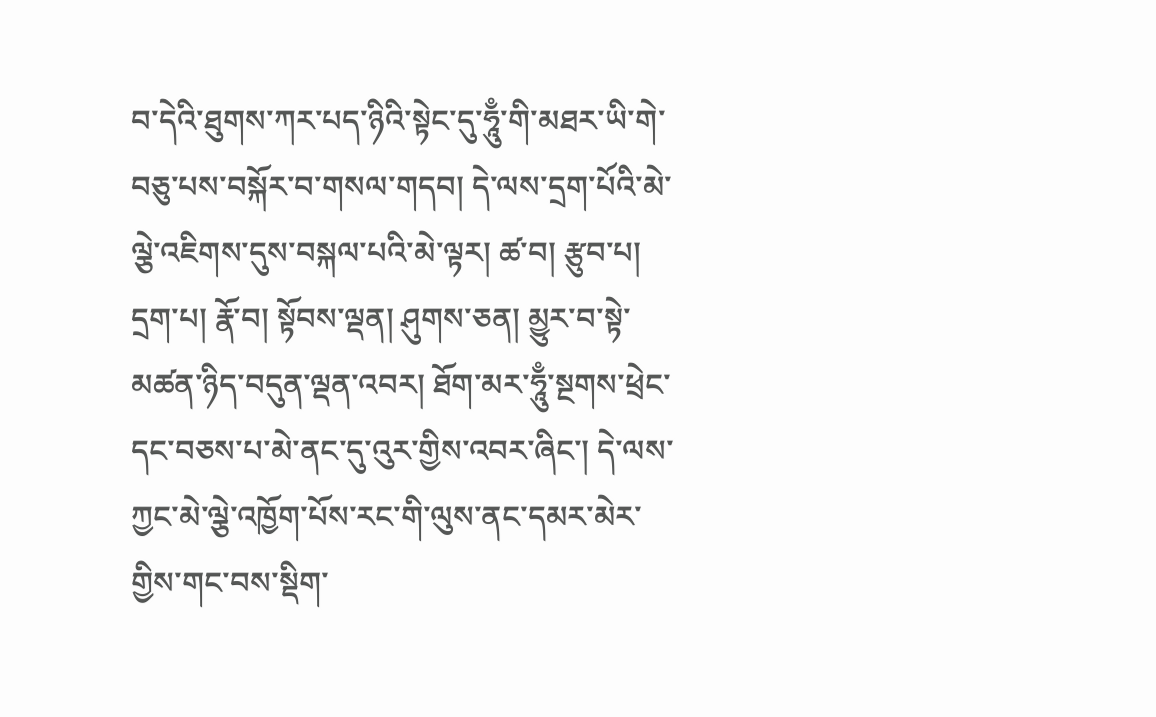བ་དེའི་ཐུགས་ཀར་པད་ཉིའི་སྟེང་དུ་ཧཱུྃ་གི་མཐར་ཡི་གེ་བཅུ་པས་བསྐོར་བ་གསལ་གདབ། དེ་ལས་དྲག་པོའི་མེ་ལྕེ་འཇིགས་དུས་བསྐལ་པའི་མེ་ལྟར། ཚ་བ། རྩུབ་པ། དྲག་པ། རྣོ་བ། སྟོབས་ལྡན། ཤུགས་ཅན། མྱུར་བ་སྟེ་མཚན་ཉིད་བདུན་ལྡན་འབར། ཐོག་མར་ཧཱུྃ་སྔགས་ཕྲེང་དང་བཅས་པ་མེ་ནང་དུ་འུར་གྱིས་འབར་ཞིང་། དེ་ལས་ཀྱང་མེ་ལྕེ་འཁྱོག་པོས་རང་གི་ལུས་ནང་དམར་མེར་གྱིས་གང་བས་སྡིག་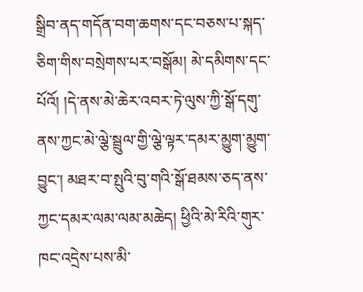སྒྲིབ་ནད་གདོན་བག་ཆགས་དང་བཅས་པ་སྐད་ཅིག་གིས་བསྲེགས་པར་བསྒོམ། མེ་དམིགས་དང་པོའོ། །དེ་ནས་མེ་ཆེར་འབར་ཏེ་ལུས་ཀྱི་སྒོ་དགུ་ནས་ཀྱང་མེ་ལྕེ་སྦྲུལ་གྱི་ལྕེ་ལྟར་དམར་མྱུག་མྱུག་བྱུང་། མཐར་བ་སྤུའི་བུ་གའི་སྒོ་ཐམས་ཅད་ནས་ཀྱང་དམར་ལམ་ལམ་མཆེད། ཕྱིའི་མེ་རིའི་གུར་ཁང་འདྲེས་པས་མི་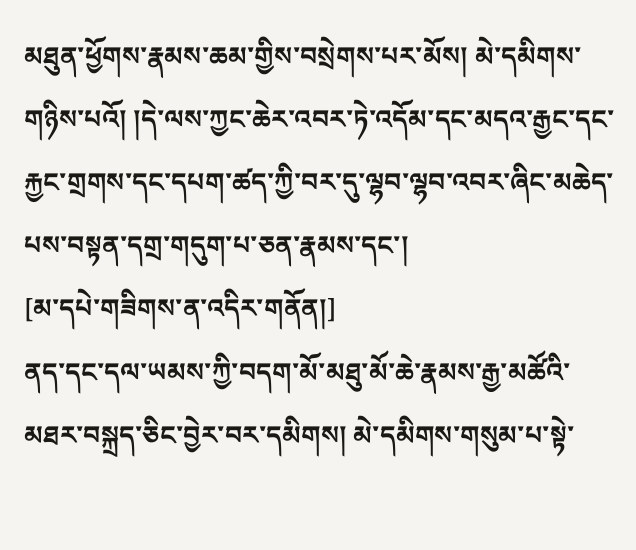མཐུན་ཕྱོགས་རྣམས་ཆམ་གྱིས་བསྲེགས་པར་མོས། མེ་དམིགས་གཉིས་པའོ། །དེ་ལས་ཀྱང་ཆེར་འབར་ཏེ་འདོམ་དང་མདའ་རྒྱང་དང་རྐྱང་གྲགས་དང་དཔག་ཚད་ཀྱི་བར་དུ་ལྷབ་ལྷབ་འབར་ཞིང་མཆེད་པས་བསྟན་དགྲ་གདུག་པ་ཅན་རྣམས་དང་།
[མ་དཔེ་གཟིགས་ན་འདིར་གནོན།]
ནད་དང་དལ་ཡམས་ཀྱི་བདག་མོ་མཐུ་མོ་ཆེ་རྣམས་རྒྱ་མཚོའི་མཐར་བསྐྲད་ཅིང་བྱེར་བར་དམིགས། མེ་དམིགས་གསུམ་པ་སྟེ་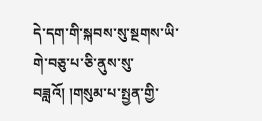དེ་དག་གི་སྐབས་སུ་སྔགས་ཡི་གེ་བཅུ་པ་ཅི་ནུས་སུ་བཟླའོ། །གསུམ་པ་སྤྱན་གྱི་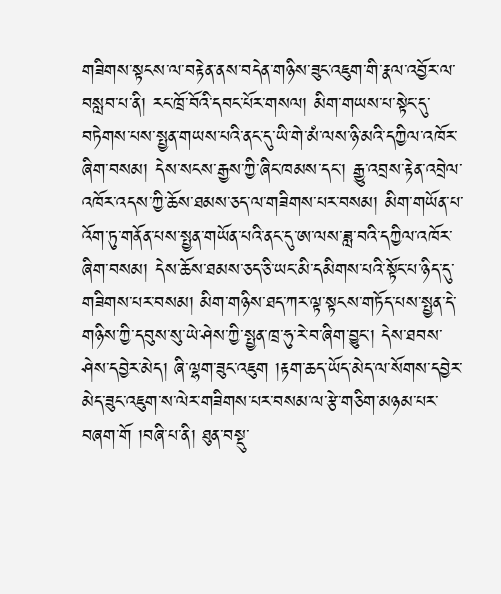གཟིགས་སྟངས་ལ་བརྟེན་ནས་བདེན་གཉིས་ཟུང་འཇུག་གི་རྣལ་འབྱོར་ལ་བསླབ་པ་ནི། རང་ཁྲོ་བོའི་དབང་པོར་གསལ། མིག་གཡས་པ་སྟེང་དུ་བཏེགས་པས་སྤྱན་གཡས་པའི་ནང་དུ་ཡི་གེ་མཾ་ལས་ཉི་མའི་དཀྱིལ་འཁོར་ཞིག་བསམ། དེས་སངས་རྒྱས་ཀྱི་ཞིང་ཁམས་དང་། རྒྱུ་འབྲས་རྟེན་འབྲེལ་འཁོར་འདས་ཀྱི་ཆོས་ཐམས་ཅད་ལ་གཟིགས་པར་བསམ། མིག་གཡོན་པ་འོག་ཏུ་གནོན་པས་སྤྱན་གཡོན་པའི་ནང་དུ་ཨ་ལས་ཟླ་བའི་དཀྱིལ་འཁོར་ཞིག་བསམ། དེས་ཆོས་ཐམས་ཅད་ཅི་ཡང་མི་དམིགས་པའི་སྟོང་པ་ཉིད་དུ་གཟིགས་པར་བསམ། མིག་གཉིས་ཐད་ཀར་ལྟ་སྟངས་གཏོད་པས་སྤྱན་དེ་གཉིས་ཀྱི་དབུས་སུ་ཡེ་ཤེས་ཀྱི་སྤྱན་ཁྲ་ཧུ་རེ་བ་ཞིག་བྱུང་། དེས་ཐབས་ཤེས་དབྱེར་མེད། ཞི་ལྷག་ཟུང་འཇུག །རྟག་ཆད་ཡོད་མེད་ལ་སོགས་དབྱེར་མེད་ཟུང་འཇུག་ས་ལེར་གཟིགས་པར་བསམ་ལ་རྩེ་གཅིག་མཉམ་པར་བཞག་གོ །བཞི་པ་ནི། ཐུན་བསྡུ་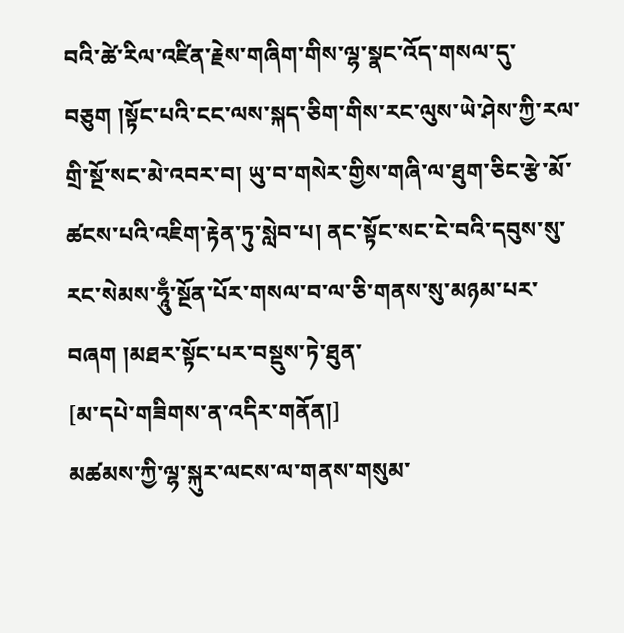བའི་ཚེ་རིལ་འཛིན་རྗེས་གཞིག་གིས་ལྷ་སྣང་འོད་གསལ་དུ་བཅུག །སྟོང་པའི་ངང་ལས་སྐད་ཅིག་གིས་རང་ལུས་ཡེ་ཤེས་ཀྱི་རལ་གྲི་སྔོ་སང་མེ་འབར་བ། ཡུ་བ་གསེར་གྱིས་གཞི་ལ་ཐུག་ཅིང་རྩེ་མོ་ཚངས་པའི་འཇིག་རྟེན་ཏུ་སླེབ་པ། ནང་སྟོང་སང་ངེ་བའི་དབུས་སུ་རང་སེམས་ཧཱུྃ་སྔོན་པོར་གསལ་བ་ལ་ཅི་གནས་སུ་མཉམ་པར་བཞག །མཐར་སྟོང་པར་བསྡུས་ཏེ་ཐུན་
[མ་དཔེ་གཟིགས་ན་འདིར་གནོན།]
མཚམས་ཀྱི་ལྷ་སྐུར་ལངས་ལ་གནས་གསུམ་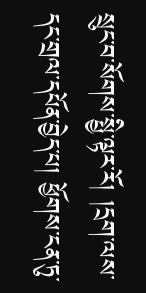སྲུང་བ་སོགས་སྤྱི་ལྟར་རོ། །དྲག་ལས་དང་གྲལ་དཔོན་བྱེད་པ། ཕྱོགས་ངན་ཏུ་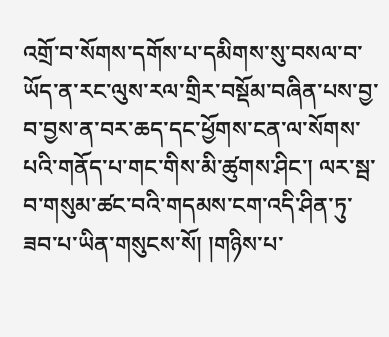འགྲོ་བ་སོགས་དགོས་པ་དམིགས་སུ་བསལ་བ་ཡོད་ན་རང་ལུས་རལ་གྲིར་བསྡོམ་བཞིན་པས་བྱ་བ་བྱས་ན་བར་ཆད་དང་ཕྱོགས་ངན་ལ་སོགས་པའི་གནོད་པ་གང་གིས་མི་ཚུགས་ཤིང་། ལར་སྦ་བ་གསུམ་ཚང་བའི་གདམས་ངག་འདི་ཤིན་ཏུ་ཟབ་པ་ཡིན་གསུངས་སོ། །གཉིས་པ་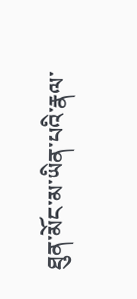ཐུན་མོང་མ་ཡིན་པའི་རྣལ་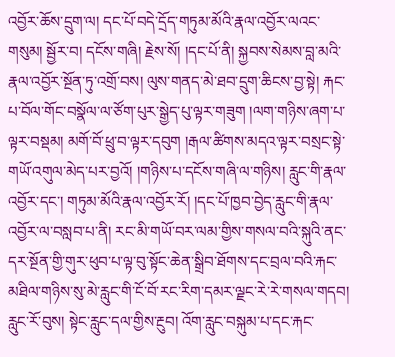འབྱོར་ཆོས་དྲུག་ལ། དང་པོ་བདེ་དྲོད་གཏུམ་མོའི་རྣལ་འབྱོར་ལའང་གསུམ། སྦྱོར་བ། དངོས་གཞི། རྗེས་སོ། །དང་པོ་ནི། སྐྱབས་སེམས་བླ་མའི་རྣལ་འབྱོར་སྔོན་ཏུ་འགྲོ་བས། ལུས་གནད་མེ་ཐབ་དྲུག་ཆིངས་བྱ་སྟེ། རྐང་པ་བོལ་གོང་བསྣོལ་ལ་ཙོག་པུར་སྒྱེད་པུ་ལྟར་གཟུག །ལག་གཉིས་ཞག་པ་ལྟར་བསྡམ། མགོ་བོ་ཕྲུ་བ་ལྟར་དབུག །རྒལ་ཚིགས་མདའ་ལྟར་བསྲང་སྟེ་གཡོ་འགུལ་མེད་པར་བྱའོ། །གཉིས་པ་དངོས་གཞི་ལ་གཉིས། རླུང་གི་རྣལ་འབྱོར་དང་། གཏུམ་མོའི་རྣལ་འབྱོར་རོ། །དང་པོ་ཁྱབ་བྱེད་རླུང་གི་རྣལ་འབྱོར་ལ་བསླབ་པ་ནི། རང་མི་གཡོ་བར་ལམ་གྱིས་གསལ་བའི་སྐུའི་ནང་དར་སྔོན་གྱི་གུར་ཕུབ་པ་ལྟ་བུ་སྟོང་ཆེན་སྒྲིབ་ཐོགས་དང་བྲལ་བའི་རྐང་མཐིལ་གཉིས་སུ་མེ་རླུང་གི་ངོ་བོ་རང་རིག་དམར་ལྗང་རེ་རེ་གསལ་གདབ། རླུང་རོ་བུས། སྟེང་རླུང་དལ་གྱིས་རྔུབ། འོག་རླུང་བསྐུམ་པ་དང་རྐང་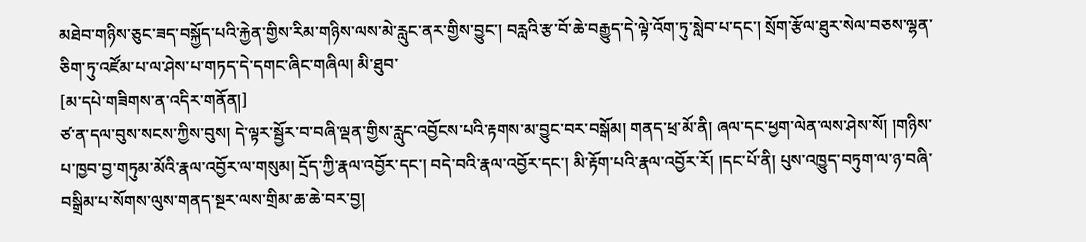མཐེབ་གཉིས་ཅུང་ཟད་བསྐྱོད་པའི་རྐྱེན་གྱིས་རིམ་གཉིས་ལས་མེ་རླུང་ནར་གྱིས་བྱུང་། བརླའི་རྩ་བོ་ཆེ་བརྒྱུད་དེ་ལྟེ་འོག་ཏུ་སླེབ་པ་དང་། སྲོག་རྩོལ་ཐུར་སེལ་བཅས་ལྷན་ཅིག་ཏུ་འཛོམ་པ་ལ་ཤེས་པ་གཏད་དེ་དགང་ཞིང་གཞིལ། མི་ཐུབ་
[མ་དཔེ་གཟིགས་ན་འདིར་གནོན།]
ཙ་ན་དལ་བུས་སངས་ཀྱིས་བུས། དེ་ལྟར་སྦྱོར་བ་བཞི་ལྡན་གྱིས་རླུང་འབྱོངས་པའི་རྟགས་མ་བྱུང་བར་བསྒོམ། གནད་ཕྲ་མོ་ནི། ཞལ་དང་ཕྱག་ལེན་ལས་ཤེས་སོ། །གཉིས་པ་ཁྱབ་བྱ་གཏུམ་མོའི་རྣལ་འབྱོར་ལ་གསུམ། དྲོད་ཀྱི་རྣལ་འབྱོར་དང་། བདེ་བའི་རྣལ་འབྱོར་དང་། མི་རྟོག་པའི་རྣལ་འབྱོར་རོ། །དང་པོ་ནི། པུས་འཁྱུད་བཏུག་ལ་ཉ་བཞི་བསྒྲིམ་པ་སོགས་ལུས་གནད་སྔར་ལས་གྲིམ་ཆ་ཆེ་བར་བྱ།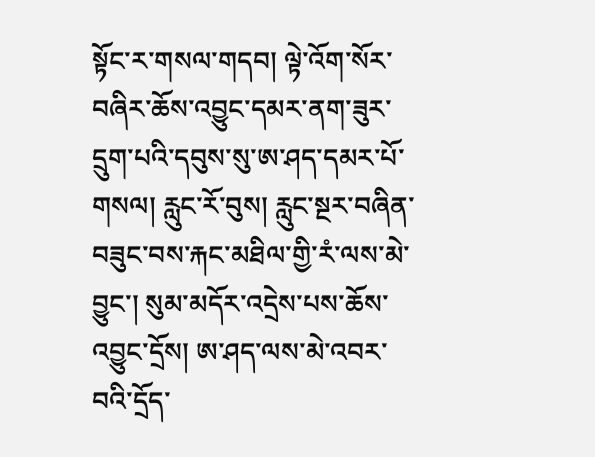སྟོང་ར་གསལ་གདབ། ལྟེ་འོག་སོར་བཞིར་ཆོས་འབྱུང་དམར་ནག་ཟུར་དྲུག་པའི་དབུས་སུ་ཨ་ཤད་དམར་པོ་གསལ། རླུང་རོ་བུས། རླུང་སྔར་བཞིན་བཟུང་བས་རྐང་མཐིལ་གྱི་རཾ་ལས་མེ་བྱུང་། སུམ་མདོར་འདྲེས་པས་ཆོས་འབྱུང་དྲོས། ཨ་ཤད་ལས་མེ་འབར་བའི་དྲོད་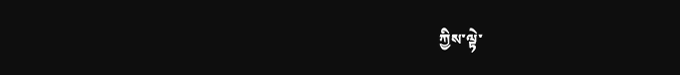ཀྱིས་ལྟེ་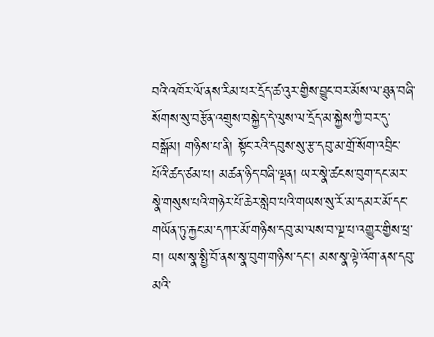བའི་འཁོར་ལོ་ནས་རིམ་པར་དྲོད་ཚ་འུར་གྱིས་བྱུང་བར་མོས་ལ་ཐུན་བཞི་སོགས་སུ་བརྩོན་འགྲུས་བསྐྱེད་དེ་ལུས་ལ་དྲོད་མ་སྐྱེས་ཀྱི་བར་དུ་བསྒོམ། གཉིས་པ་ནི། སྟོང་རའི་དབུས་སུ་རྩ་དབུ་མ་གྲོ་སོག་འབྲིང་པོའི་ཚད་ཙམ་པ། མཚན་ཉིད་བཞི་ལྡན། ཡར་སྣེ་ཚངས་བུག་དང་མར་སྣེ་གསུས་པའི་གཉེར་པོ་ཆེར་སླེབ་པའི་གཡས་སུ་རོ་མ་དམར་མོ་དང་གཡོན་ཏུ་རྐྱང་མ་དཀར་མོ་གཉིས་དབུ་མ་ལས་བ་ལྔ་པ་འགྱུར་གྱིས་ཕྲ་བ། ཡས་སྣ་སྤྱི་བོ་ནས་སྣ་བུག་གཉིས་དང་། མས་སྣ་ལྟེ་འོག་ནས་དབུ་མའི་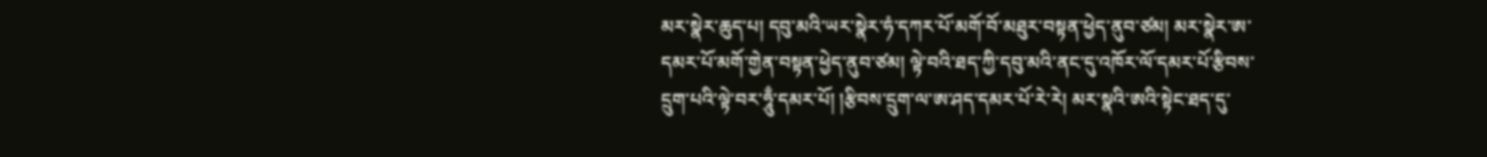མར་སྣེར་ཆུད་པ། དབུ་མའི་ཡར་སྣེར་ཧཾ་དཀར་པོ་མགོ་བོ་མཐུར་བསྟན་ཕྱེད་ནུབ་ཙམ། མར་སྣེར་ཨ་དམར་པོ་མགོ་གྱེན་བསྟན་ཕྱེད་ནུབ་ཙམ། ལྟེ་བའི་ཐད་ཀྱི་དབུ་མའི་ནང་དུ་འཁོར་ལོ་དམར་པོ་རྩིབས་དྲུག་པའི་ལྟེ་བར་ཧཱུྃ་དམར་པོ། །རྩིབས་དྲུག་ལ་ཨ་ཤད་དམར་པོ་རེ་རེ། མར་སྣའི་ཨའི་སྟེང་ཐད་དུ་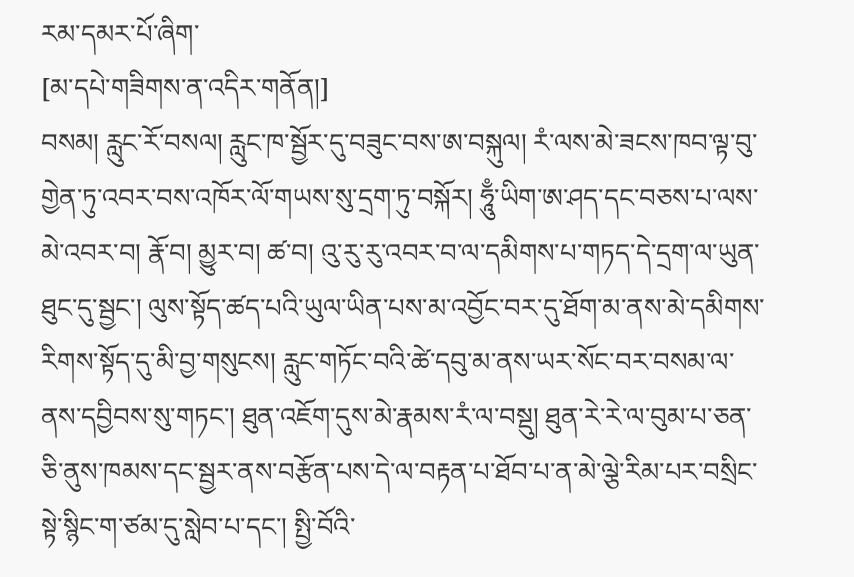རམ་དམར་པོ་ཞིག་
[མ་དཔེ་གཟིགས་ན་འདིར་གནོན།]
བསམ། རླུང་རོ་བསལ། རླུང་ཁ་སྦྱོར་དུ་བཟུང་བས་ཨ་བསྐུལ། རཾ་ལས་མེ་ཟངས་ཁབ་ལྟ་བུ་གྱེན་ཏུ་འབར་བས་འཁོར་ལོ་གཡས་སུ་དྲག་ཏུ་བསྐོར། ཧཱུྃ་ཡིག་ཨ་ཤད་དང་བཅས་པ་ལས་མེ་འབར་བ། རྣོ་བ། མྱུར་བ། ཚ་བ། འུ་རུ་རུ་འབར་བ་ལ་དམིགས་པ་གཏད་དེ་དྲག་ལ་ཡུན་ཐུང་དུ་སྦྱང་། ལུས་སྟོད་ཚད་པའི་ཡུལ་ཡིན་པས་མ་འབྱོང་བར་དུ་ཐོག་མ་ནས་མེ་དམིགས་རིགས་སྟོད་དུ་མི་བྱ་གསུངས། རླུང་གཏོང་བའི་ཚེ་དབུ་མ་ནས་ཡར་སོང་བར་བསམ་ལ་ནས་དབྱིབས་སུ་གཏང་། ཐུན་འཇོག་དུས་མེ་རྣམས་རཾ་ལ་བསྡུ། ཐུན་རེ་རེ་ལ་བུམ་པ་ཅན་ཅི་ནུས་ཁམས་དང་སྦྱར་ནས་བརྩོན་པས་དེ་ལ་བརྟན་པ་ཐོབ་པ་ན་མེ་ལྕེ་རིམ་པར་བསྲིང་སྟེ་སྙིང་ག་ཙམ་དུ་སླེབ་པ་དང་། སྤྱི་བོའི་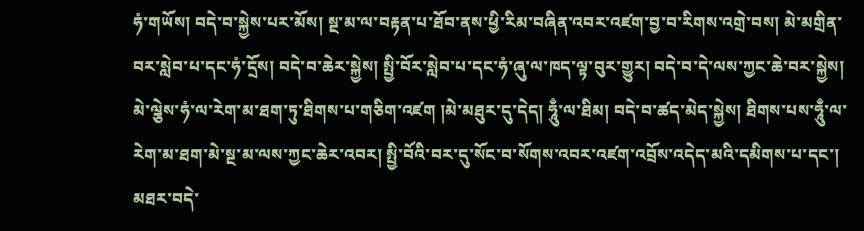ཧཾ་གཡོས། བདེ་བ་སྐྱེས་པར་མོས། སྔ་མ་ལ་བརྟན་པ་ཐོབ་ནས་ཕྱི་རིམ་བཞིན་འབར་འཛག་བྱ་བ་རིགས་འགྲེ་བས། མེ་མགྲིན་བར་སླེབ་པ་དང་ཧཾ་དྲོས། བདེ་བ་ཆེར་སྐྱེས། སྤྱི་བོར་སླེབ་པ་དང་ཧཾ་ཞུ་ལ་ཁད་ལྟ་བུར་གྱུར། བདེ་བ་དེ་ལས་ཀྱང་ཆེ་བར་སྐྱེས། མེ་ལྕེས་ཧཾ་ལ་རེག་མ་ཐག་ཏུ་ཐིགས་པ་གཅིག་འཛག །མེ་མཐུར་དུ་དེད། ཧཱུྃ་ལ་ཐིམ། བདེ་བ་ཚད་མེད་སྐྱེས། ཐིགས་པས་ཧཱུྃ་ལ་རེག་མ་ཐག་མེ་སྔ་མ་ལས་ཀྱང་ཆེར་འབར། སྤྱི་བོའི་བར་དུ་སོང་བ་སོགས་འབར་འཛག་འབྲོས་འདེད་མའི་དམིགས་པ་དང་། མཐར་བདེ་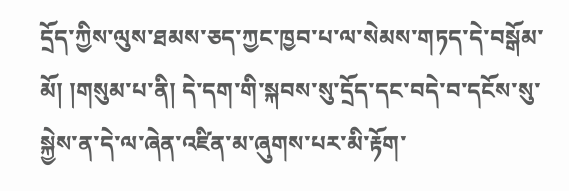དྲོད་ཀྱིས་ལུས་ཐམས་ཅད་ཀྱང་ཁྱབ་པ་ལ་སེམས་གཏད་དེ་བསྒོམ་མོ། །གསུམ་པ་ནི། དེ་དག་གི་སྐབས་སུ་དྲོད་དང་བདེ་བ་དངོས་སུ་སྐྱེས་ན་དེ་ལ་ཞེན་འཛིན་མ་ཞུགས་པར་མི་རྟོག་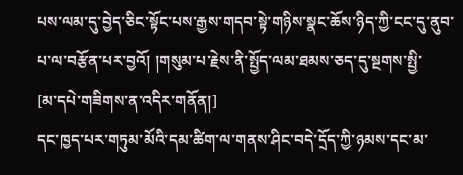པས་ལམ་དུ་བྱེད་ཅིང་སྟོང་པས་རྒྱས་གདབ་སྟེ་གཉིས་སྣང་ཆོས་ཉིད་ཀྱི་ངང་དུ་ནུབ་པ་ལ་བརྩོན་པར་བྱའོ། །གསུམ་པ་རྗེས་ནི་སྤྱོད་ལམ་ཐམས་ཅད་དུ་སྔགས་སྤྱི་
[མ་དཔེ་གཟིགས་ན་འདིར་གནོན།]
དང་ཁྱད་པར་གཏུམ་མོའི་དམ་ཚིག་ལ་གནས་ཤིང་བདེ་དྲོད་ཀྱི་ཉམས་དང་མ་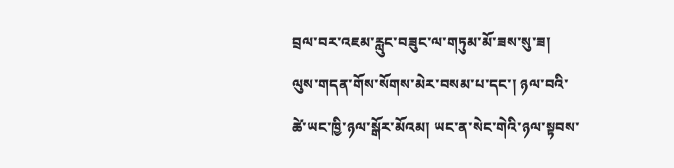བྲལ་བར་འཇམ་རླུང་བཟུང་ལ་གཏུམ་མོ་ཟས་སུ་ཟ། ལུས་གདན་གོས་སོགས་མེར་བསམ་པ་དང་། ཉལ་བའི་ཚེ་ཡང་ཁྱི་ཉལ་སྒོར་མོའམ། ཡང་ན་སེང་གེའི་ཉལ་སྟབས་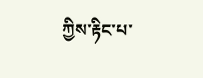ཀྱིས་རྟིང་པ་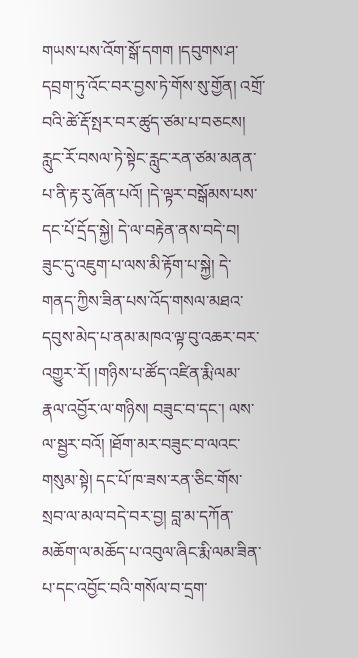གཡས་པས་འོག་སྒོ་དགག །དབུགས་ཤ་དབྲག་ཏུ་འོང་བར་བྱས་ཏེ་གོས་སུ་གྱོན། འགྲོ་བའི་ཚེ་རྡོ་སྤར་བར་ཚུད་ཙམ་པ་བཅངས། རླུང་རོ་བསལ་ཏེ་སྟེང་རླུང་རན་ཙམ་མནན་པ་ནི་རྟ་རུ་ཞོན་པའོ། །དེ་ལྟར་བསྒོམས་པས་དང་པོ་དྲོད་སྐྱེ། དེ་ལ་བརྟེན་ནས་བདེ་བ། ཟུང་དུ་འཇུག་པ་ལས་མི་རྟོག་པ་སྐྱེ། དེ་གནད་ཀྱིས་ཟིན་པས་འོད་གསལ་མཐའ་དབུས་མེད་པ་ནམ་མཁའ་ལྟ་བུ་འཆར་བར་འགྱུར་རོ། །གཉིས་པ་ཚོད་འཛིན་རྨི་ལམ་རྣལ་འབྱོར་ལ་གཉིས། བཟུང་བ་དང་། ལས་ལ་སྦྱར་བའོ། །ཐོག་མར་བཟུང་བ་ལའང་གསུམ་སྟེ། དང་པོ་ཁ་ཟས་རན་ཅིང་གོས་སྲབ་ལ་མལ་བདེ་བར་བྱ། བླ་མ་དཀོན་མཆོག་ལ་མཆོད་པ་འབུལ་ཞིང་རྨི་ལམ་ཟིན་པ་དང་འབྱོང་བའི་གསོལ་བ་དྲག་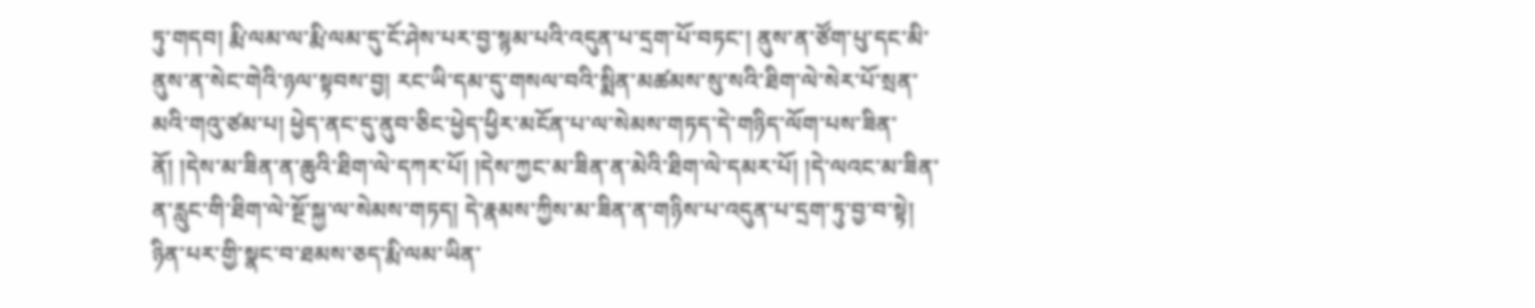ཏུ་གདབ། རྨི་ལམ་ལ་རྨི་ལམ་དུ་ངོ་ཤེས་པར་བྱ་སྙམ་པའི་འདུན་པ་དྲག་པོ་བཏང་། ནུས་ན་ཙོག་པུ་དང་མི་ནུས་ན་སེང་གེའི་ཉལ་སྟབས་བྱ། རང་ཡི་དམ་དུ་གསལ་བའི་སྨིན་མཚམས་སུ་སའི་ཐིག་ལེ་སེར་པོ་སྲན་མའི་གའུ་ཙམ་པ། ཕྱེད་ནང་དུ་ནུབ་ཅིང་ཕྱེད་ཕྱིར་མངོན་པ་ལ་སེམས་གཏད་དེ་གཉིད་ལོག་པས་ཟིན་ནོ། །དེས་མ་ཟིན་ན་ཆུའི་ཐིག་ལེ་དཀར་པོ། །དེས་ཀྱང་མ་ཟིན་ན་མེའི་ཐིག་ལེ་དམར་པོ། །དེ་ལའང་མ་ཟིན་ན་རླུང་གི་ཐིག་ལེ་སྔོ་སྐྱ་ལ་སེམས་གཏད། དེ་རྣམས་ཀྱིས་མ་ཟིན་ན་གཉིས་པ་འདུན་པ་དྲག་ཏུ་བྱ་བ་སྟེ། ཉིན་པར་གྱི་སྣང་བ་ཐམས་ཅད་རྨི་ལམ་ཡིན་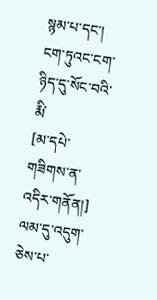སྙམ་པ་དང་། ངག་ཏུའང་ངག་ཉིད་དུ་སོང་བའི་རྨི་
[མ་དཔེ་གཟིགས་ན་འདིར་གནོན།]
ལམ་དུ་འདུག་ཅེས་པ་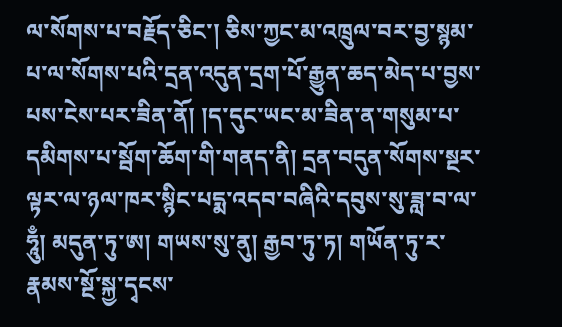ལ་སོགས་པ་བརྗོད་ཅིང་། ཅིས་ཀྱང་མ་འཁྲུལ་བར་བྱ་སྙམ་པ་ལ་སོགས་པའི་དྲན་འདུན་དྲག་པོ་རྒྱུན་ཆད་མེད་པ་བྱས་པས་ངེས་པར་ཟིན་ནོ། །ད་དུང་ཡང་མ་ཟིན་ན་གསུམ་པ་དམིགས་པ་སྦོག་ཆོག་གི་གནད་ནི། དྲན་བདུན་སོགས་སྔར་ལྟར་ལ་ཉལ་ཁར་སྙིང་པདྨ་འདབ་བཞིའི་དབུས་སུ་ཟླ་བ་ལ་ཧཱུྃ། མདུན་ཏུ་ཨ། གཡས་སུ་ནུ། རྒྱབ་ཏུ་ཏ། གཡོན་ཏུ་ར་རྣམས་སྔོ་སྐྱ་དྭངས་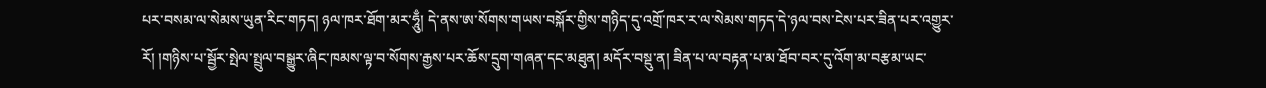པར་བསམ་ལ་སེམས་ཡུན་རིང་གཏད། ཉལ་ཁར་ཐོག་མར་ཧཱུྃ། དེ་ནས་ཨ་སོགས་གཡས་བསྐོར་གྱིས་གཉིད་དུ་འགྲོ་ཁར་ར་ལ་སེམས་གཏད་དེ་ཉལ་བས་ངེས་པར་ཟིན་པར་འགྱུར་རོ། །གཉིས་པ་སྦྱོར་སྤེལ་སྤྲུལ་བསྒྱུར་ཞིང་ཁམས་ལྟ་བ་སོགས་རྒྱས་པར་ཆོས་དྲུག་གཞན་དང་མཐུན། མདོར་བསྡུ་ན། ཟིན་པ་ལ་བརྟན་པ་མ་ཐོབ་བར་དུ་འོག་མ་བརྩམ་ཡང་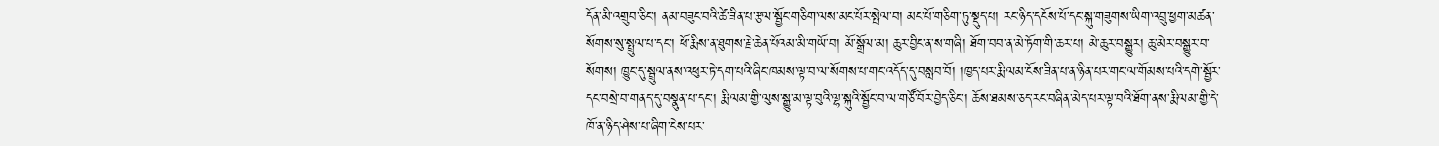དོན་མི་འགྲུབ་ཅིང་། ནམ་བཟུང་བའི་ཚེ་ཟིན་པ་རྩལ་སྦྱོང་གཅིག་ལས་མང་པོར་སྤེལ་བ། མང་པོ་གཅིག་ཏུ་སྡུད་པ། རང་ཉིད་དངོས་པོ་དང་སྐུ་གཟུགས་ཡིག་འབྲུ་ཕྱག་མཚན་སོགས་སུ་སྤྲུལ་པ་དང་། ཕོ་རྨིས་ན་ཐུགས་རྗེ་ཆེན་པོའམ་མི་གཡོ་བ། མོ་སྒྲོལ་མ། ཆུར་བྱིང་ན་ས་གཞི། ཐོག་བབ་ན་མེ་ཏོག་གི་ཆར་པ། མེ་ཆུར་བསྒྱུར། ཆུ་མེར་བསྒྱུར་བ་སོགས། ཁྱུང་དུ་སྦྲུལ་ནས་འཕུར་ཏེ་དག་པའི་ཞིང་ཁམས་ལྟ་བ་ལ་སོགས་པ་གང་འདོད་དུ་བསླབ་བོ། །ཁྱད་པར་རྨི་ལམ་ངོས་ཟིན་པ་ན་ཉིན་པར་གང་ལ་གོམས་པའི་དགེ་སྦྱོར་དང་བསྲེ་བ་གནད་དུ་བསྣུན་པ་དང་། རྨི་ལམ་གྱི་ལུས་སྒྱུ་མ་ལྟ་བུའི་ལྷ་སྐུའི་སྦྱོང་བ་ལ་གཙོ་བོར་བྱེད་ཅིང་། ཆོས་ཐམས་ཅད་རང་བཞིན་མེད་པར་ལྟ་བའི་ཐོག་ནས་རྨི་ལམ་གྱི་དེ་ཁོ་ན་ཉིད་ཤེས་པ་ཞིག་ངེས་པར་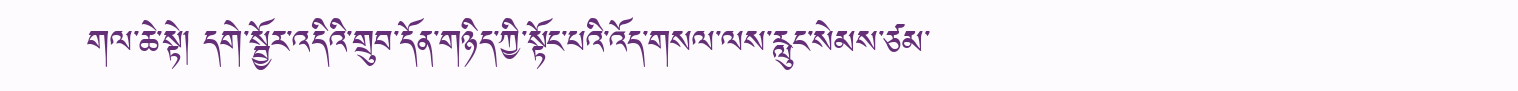གལ་ཆེ་སྟེ། དགེ་སྦྱོར་འདིའི་གྲུབ་དོན་གཉིད་ཀྱི་སྟོང་པའི་འོད་གསལ་ལས་རླུང་སེམས་ཙམ་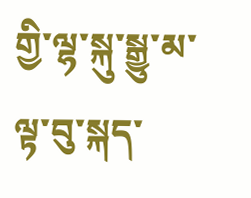གྱི་ལྷ་སྐུ་སྒྱུ་མ་ལྟ་བུ་སྐད་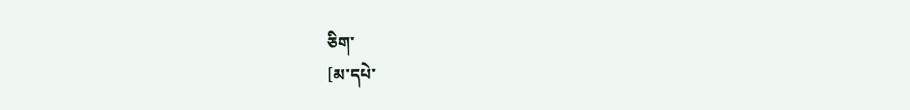ཅིག་
[མ་དཔེ་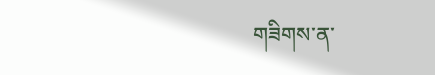གཟིགས་ན་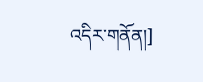འདིར་གནོན།]